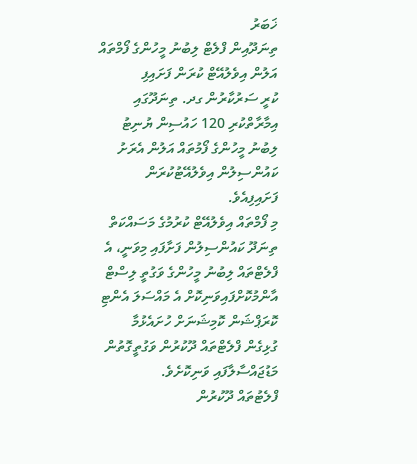ޚަބަރު
ތިނަދޫއިން ފްލެޓް ލިބުނު މީހުންގެ ފޯމްތައް އަލުން އިވެލުއޭޓް ކުރަން ފަށައިފި
ކުރީ ސަރުކާރުން ގދ. ތިނަދޫގައި އިމާރާތްކުރި 120 ހައުސިން ޔުނިޓު ލިބުނު މީހުންގެ ފޯމުތައް އަލުން އެރަށު ކައުންސިލުން އިވެލުއޭޓުކުރަން ފަށައިފިއެވެ.
މި ފޯމްތައް އިވެލުއޭޓް ކުރުމުގެ މަސައްކަތް ތިނަދޫ ކައުންސިލުން ފަށާފައި މިވަނީ، އެ ފްލެޓްތައް ލިބުނު މީހުންގެ ވަގުތީ ލިސްޓް އާންމުކޮށްފައިވަނިކޮށް އެ މައްސަލަ އެންޓި ކޮރަޕްޝަން ކޮމިޝަނަށް ހުށައެޅުމާ ގުޅިގެން ފްލެޓްތައް ދޫކުރުން ވަގުތީގޮތުން މަޑުޖައްސާލާފައި ވަނިކޮށެވެ.
ފްލެޓުތައް ދޫކުރުން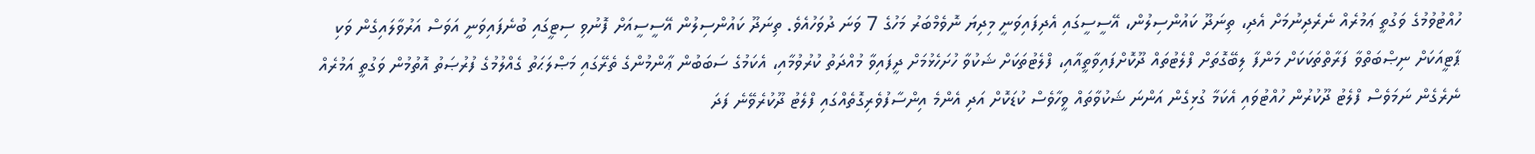ހުއްޓުވުމުގެ ވަގުތީ ޢަމުރެއް ނެރެދިނުމަށް އެދި، ތިނަދޫ ކައުންސިލުން، އޭސީސީގައި އެދިފައިވަނީ މިދިޔަ ނޮވެމްބަރު މަހުގެ 7 ވަނަ ދުވަހުއެވެ. ތިނަދޫ ކައުންސިލުން އޭސީސީއަށް ފޮނުވި ސިޓީގައި ބުނެފައިވަނީ އަވަސް އަރުވާލައިގެން ވަކި ޕާޓީއަކަށް ނިޞްބަތްވާ ފަރާތްތަކަކަށް މަންފާ ލިބޭގޮތަށް ފްލެޓުތައް ދޫކޮށްފައިވާތީއާއި، ފްލެޓުތަކަށް ޝަކުވާ ހުށަހެޅުމަށް ދީފައިވާ މުއްދަތު ކުރުވުމާއި، އެކަމުގެ ސަބަބުން ޢާންމުންގެ ތެރޭގައި މަޞްލަޙަތު ގެއްލުމުގެ ފުރުޞަތު އޮތުމުން ވަގުތީ އަމުރެއް ނެރެގެން ނަމަވެސް ފްލެޓު ދޫކުރުން ހުއްޓުވައި އެކަމާ ގުޅިގެން އަންނަ ޝަކުވާތައް ވީހާވެސް ކުޑަކޮށް އަދި އެންމެ އިންސާފުވެރިގޮތެއްގައި ފްލެޓު ދޫކުރެވޭނެ ފަދަ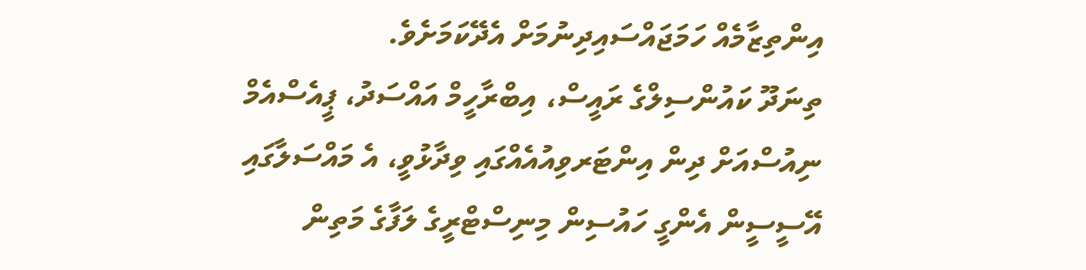އިންތިޒާމެއް ހަމަޖައްސައިދިނުމަށް އެދޭކަމަށެވެ.
ތިނަދޫ ކައުންސިލްގެ ރައީސް، އިބްރާހީމް އައްސަދު، ޕީއެސްއެމް ނިއުސްއަށް ދިން އިންޓަރވިއުއެއްގައި ވިދާޅުވީ، އެ މައްސަލާގައި އޭސީސީން އެންގީ ހައުސިން މިނިސްޓްރީގެ ލަފާގެ މަތިން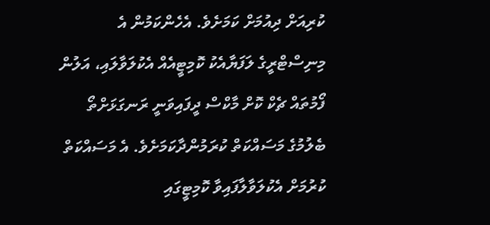ކުރިއަށް ދިއުމަށް ކަމަށެވެ. އެހެންކަމުން އެ މިނިސްޓްރީގެ ލަފަޔާއެކު ކޮމިޓީއެއް އެކުލަވާލައި، އަލުން ފޯމުތައް ޗެކް ކޮށް މާކްސް ދީފައިވަނީ ރަނގަޅަށްތޯ ބެލުމުގެ މަސައްކަތް ކުރަމުންދާކަމަށެވެ. އެ މަސައްކަތް ކުރުމަށް އެކުލަވާލާފައިވާ ކޮމިޓީގައި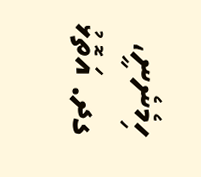ހިމެނެނީ، ގދ. އަތޮޅު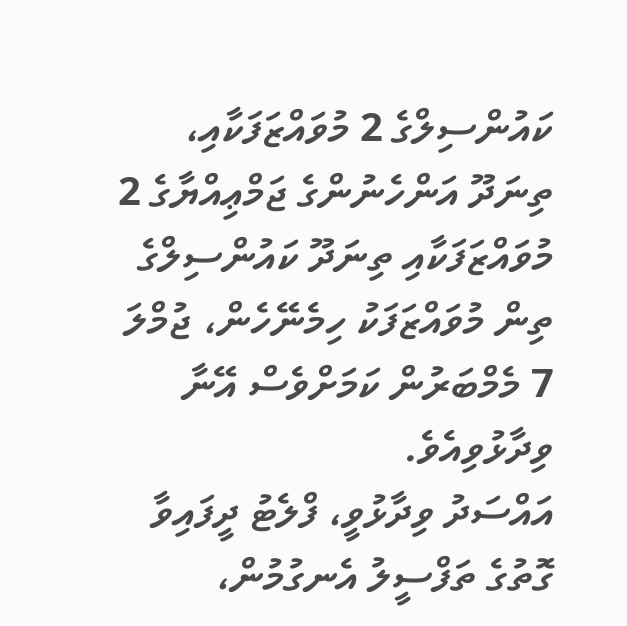ކައުންސިލްގެ 2 މުވައްޒަފަކާއި، ތިނަދޫ އަންހެނުންގެ ޖަމްޢިއްޔާގެ 2 މުވައްޒަފަކާއި ތިނަދޫ ކައުންސިލްގެ ތިން މުވައްޒަފަކު ހިމެނޭހެން، ޖުމްލަ 7 މެމްބަރުން ކަމަށްވެސް އޭނާ ވިދާޅުވިއެވެ.
އައްސަދު ވިދާޅުވީ، ފްލެޓު ދީފައިވާ ގޮތުގެ ތަފްސީލު އެނގުމުން،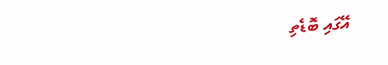އޭގައި ބޮޑެތި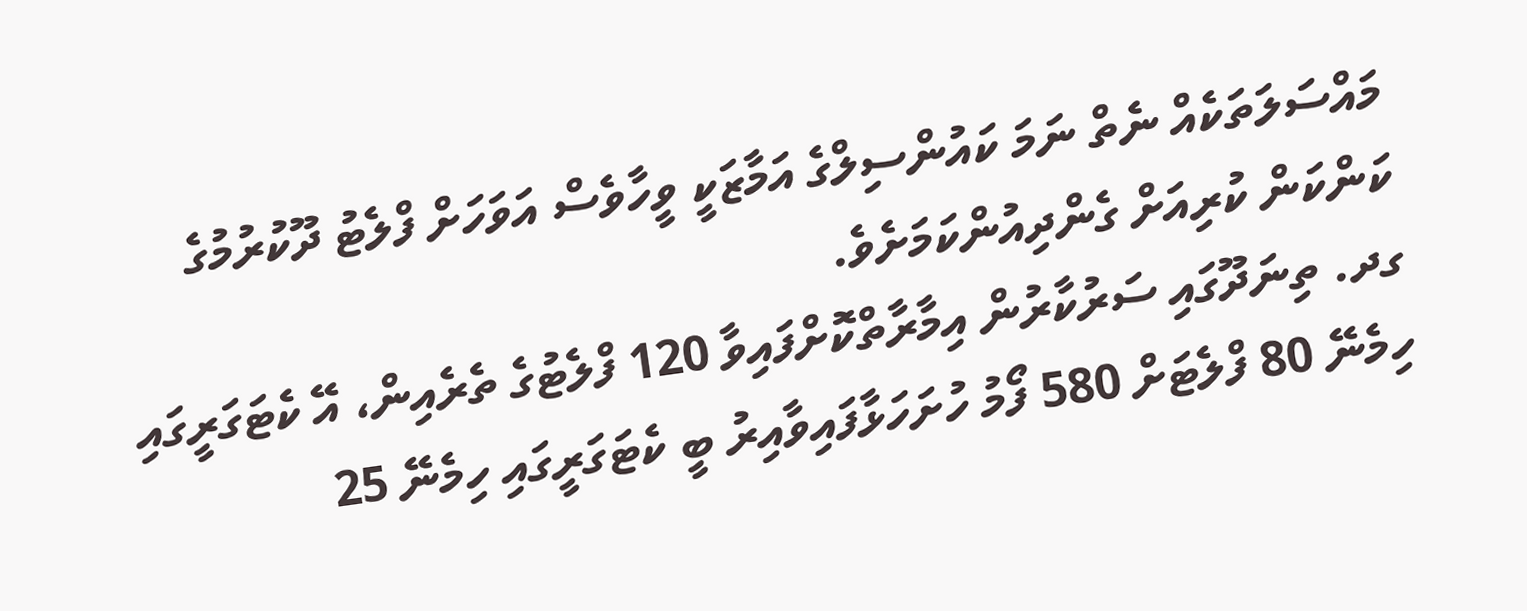މައްސަލަތަކެއް ނެތް ނަމަ ކައުންސިލްގެ އަމާޒަކީ ވީހާވެސް އަވަހަށް ފްލެޓު ދޫކުރުމުގެ ކަންކަން ކުރިއަށް ގެންދިއުންކަމަށެވެ.
ގދ. ތިނަދޫގައި ސަރުކާރުން އިމާރާތްކޮށްފައިވާ 120 ފްލެޓުގެ ތެރެއިން، އޭ ކެޓަގަރީގައި ހިމެނޭ 80 ފްލެޓަށް 580 ފޯމު ހުށަހަޅާފައިވާއިރު ބީ ކެޓަގަރީގައި ހިމެނޭ 25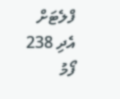ފްލެޓަށް އެދި 238 ފޯމު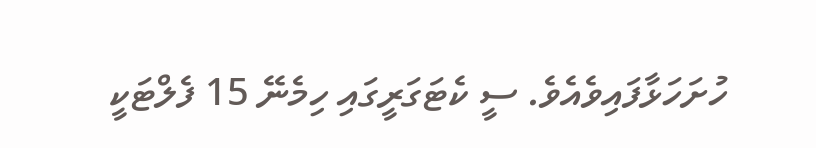ހުށަހަޅާފައިވެއެވެ. ސީ ކެޓަގަރީގައި ހިމެނޭ 15 ފެލްޓަކީ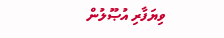ވިޔަފާރި އުޞޫލުން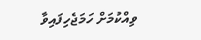ވިއްކުމަށް ހަމަޖެހިފައިވާ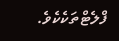ފްލެޓްތަކެކެވެ.